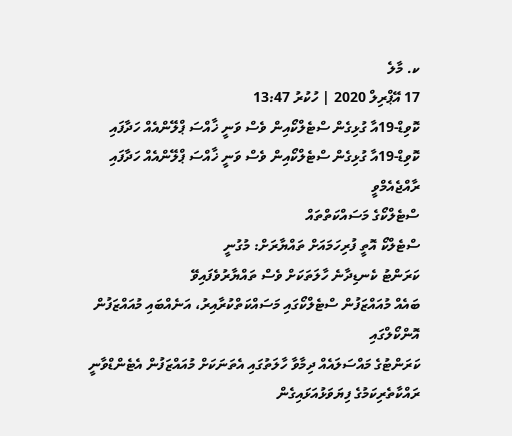ކ. މާލެ
17 އޭޕްރިލް 2020 | ހުކުރު 13:47
ކޮވިޑް-19އާ ގުޅިގެން ސްޓެލްކޯއިން ވެސް ވަނީ ޚާއްސަ ޕްލޭންއެއް ހަދާފައި
ކޮވިޑް-19އާ ގުޅިގެން ސްޓެލްކޯއިން ވެސް ވަނީ ޚާއްސަ ޕްލޭންއެއް ހަދާފައި
ރާއްޖެއެމްވީ
ސްޓެލްކޯގެ މަސައްކަތްތައް
ސްޓެލްކޯ އޮތީ ފުރިހަމައަށް ތައްޔާރަށް: މުގުނީ
ކަރަންޓު ކެނޑިދާނެ ހާލަތަކަށް ވެސް ތައްޔާރުވެފައިވޭ
ބައެއް މުއައްޒަފުން ސްޓެލްކޯގައި މަސައްކަތްކުރާއިރު، އަނެއްބައި މުއައްޒަފުން އޮންކޯލްގައި
ކަރަންޓުގެ މައްސަލައެއް ދިމާވާ ހާލަތުގައި އެތަނަކަށް މުއައްޒަފުން އެޓެންޑްވާނީ ރައްކާތެރިކަމުގެ ފިޔަވަޅުއަޅައިގެން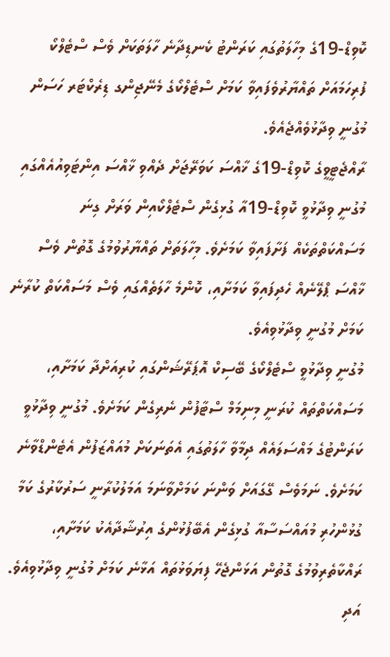ކޮވިޑް-19ގެ މިހާލަތުގައި ކަރަންޓު ކެނޑިދާނެ ހާލަތަކަށް ވެސް ސްޓެލްކޯ ފުރިހަމައަށް ތައްޔާރުވެފައިވާ ކަމަށް ސްޓެލްކޯގެ މެނޭޖިންގ ޑިރެކްޓަރ ހަސަން މުގުނީ ވިދާޅުވެއްޖެއެވެ.
ރާއްޖެޓީވީގެ ކޮވިޑް-19ގެ ޚާއްސަ ކަވަރޭޖަށް ދެއްވި ޚާއްސަ އިންޓަވިއުއެއްގައި މުގުނީ ވިދާޅުވީ ކޮވިޑް-19އާ ގުޅިގެން ސްޓެލްކޯއިން ވަރަށް ގިނަ މަސައްކަތްތަކެއް ފަށާފައިވާ ކަމަށެވެ. މިހާލަތަށް ތައްޔާރުވުމުގެ ގޮތުން ވެސް ޚާއްސަ ޕްލޭނެއް ހެދިފައިވާ ކަމަށާއި، ކޮންމެ ހާލަތެއްގައި ވެސް މަސައްކަތް ކުރާނެ ކަމަށް މުގުނީ ވިދާޅުވިއެވެ.
މުގުނީ ވިދާޅުވީ ސްޓެލްކޯގެ ބޭސިކް އޮޕަރޭޝަންގައި ކުރިއަށްދާ ކަމަށާއި، މަސައްކަތްތައް ކުރަނީ މިނިމަމް ސްޓާފުން ނެރިގެން ކަމަށެވެ. މުގުނީ ވިދާޅުވީ ކަރަންޓުގެ މައްސަލައެއް ދިމާވާ ހާލަތުގައި އެތަނަކަށް މުއައްޒަފުން އެޓެންޑްވާނެ ކަމަށެވެ. ނަމަވެސް ގޭގައަށް ވަންނަ ކަމަށްވާނަމަ އަމަލުކުރާނީ ސަރުކާރުގެ ކަމާ ގުޅުންހުރި މުއައްސަސާއާ ގުޅިގެން އެބޭފުޅުންގެ އިރުޝާދާއެކު ކަމަށާއި، ރައްކާތެރިވުމުގެ ގޮތުން އަޅަންޖެހޭ ފިޔަވަޅުތައް އަޅާނެ ކަމަށް މުގުނީ ވިދާޅުވިއެވެ. އަދި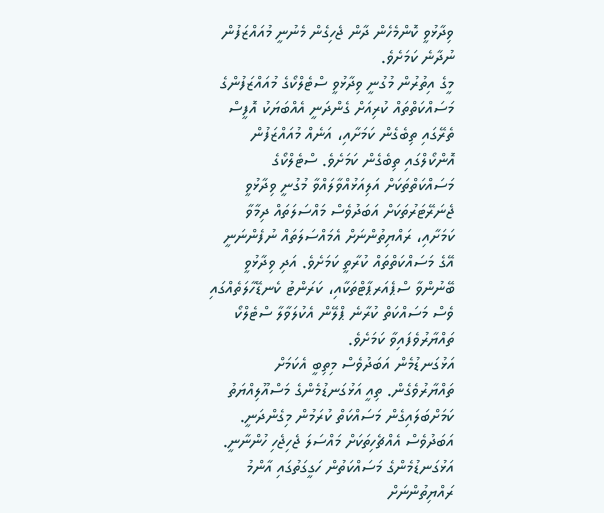ވިދާޅުވީ ކޮންމެހެން ދާން ޖެހިގެން މެނުނީ މުއައްޒަފުން ނުދާނެ ކަމަށެވެ.
މީގެ އިތުރުން މުގުނީ ވިދާޅުވީ ސްޓެލްކޯގެ މުއައްޒަފުންގެ މަސައްކަތްތައް ކުރިއަށް ގެންދަނީ އެއްބަޔަކު އޮފީސް ތެރޭގައި ތިބެގެން ކަމަށާއި، އަނެއް މުއައްޒަފުން އޮންކޯލްގައި ތިބެގެން ކަމަށެވެ. ސްޓެލްކޯގެ މަސައްކަތްތަކަށް އަލިއަޅުއްވާލައްވާ މުގުނީ ވިދާޅުވީ ޖެނަރޭޓަރުތަކަށް އަބަދުވެސް މައްސަލަތައް ދިމާވާ ކަމަށާއި، ރައްޔިތުންނަށް އެމައްސަލަތައް ނުފެންނަނީ އޭގެ މަސައްކަތްތައް ކުރާތީ ކަމަށެވެ. އަދި ވިދާޅުވީ ބޭނުންވާ ސްޕެއަރޕާޓްތަކާއި، ކަރަންޓު ކެނޑޭހާލަތެއްގައި ވެސް މަސައްކަތް ކުރާނެ ޕްލޭން އެކުލަވާލާ ސްޓެލްކޯ ތައްޔާރުވެފައިވާ ކަމަށެވެ.
އަޅުގަނޑުމެން އަބަދުވެސް މިތިބީ އެކަމަށް ތައްޔާރުވެގެން. ތިއީ އަޅުގަނޑުމެންގެ މަސްއޫލިއްޔަތު ކަމަށްބަލައިގެން މަސައްކަތް ކުރަމުން މިގެންދަނީ. އަބަދުވެސް އެއްޗެހިތަކަށް މައްސަލަ ޖެހިޖެހި ހުންނާނީ. އަޅުގަނޑުމެންގެ މަސައްކަތުން ހަގީގަތުގައި އާންމު ރައްޔިތުންނަށް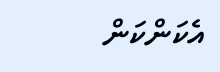އެކަންކަން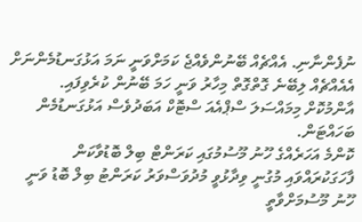ނުފެންނާނި. އެއްޗެއް ބޭނުންވެއްޖެ ކަމަށްވަނީ ނަމަ އަޅުގަނޑުމެންނަށް އެއެއްޗެއް ލިބޭނެ ގޮތްގޮތް މިހާރު ވަނީ ހަމަ ބޭނުން ކުރެވިފައި. އާންމުކޮށް މިމައްސަލަ ސްޕްއެއަ ސްޓޮކް އަބަދުވެސް އަޅުގަނޑުމެން ބަހައްޓަން.
ކޮންމެ އަހަރެއްގެ ހޫނު މޫސުމުގައި ކަރަންޓް ބިލް ބޮޑުވާކަން ފާހަގަކުރައްވައި މުގުނީ ވިދާޅުވީ މުދުވަސްވަރު ކަރަންޓު ބިލް ބޮޑު ވަނީ ހޫނު މޫސުމަށްވާތީ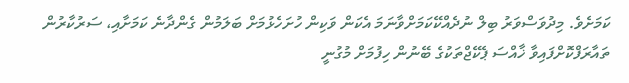ކަމަށެވެ. މިދުވަސްވަރު ބިލް ނުދެއްކޭކަމަށްވާނަމަ އެކަން ވަކިން ހުށަހެޅުމަށް ބަލަމުން ގެންދާނެ ކަމަށާއި، ސަރުކާރުން ތައާރަފްކޮށްފައިވާ ޚާއްސަ ޕެކޭޖްތަކުގެ ބޭނުން ހިފުމަށް މުގުނީ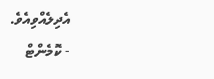އެދިލެއްވިއެވެ.
- ކޮމެންޓް